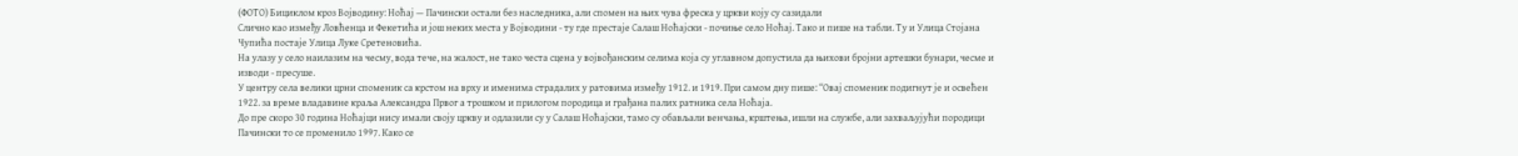(ФОТО) Бициклом кроз Војводину: Ноћај — Пачински остали без наследника, али спомен на њих чува фреска у цркви коју су сазидали
Слично као између Ловћенца и Фекетића и још неких места у Војводини - ту где престаје Салаш Ноћајски - почиње село Ноћај. Тако и пише на табли. Ту и Улица Стојана Чупића постаје Улица Луке Сретеновића.
На улазу у село наилазим на чесму, вода тече, на жалост, не тако честа сцена у војвођанским селима која су углавном допустила да њихови бројни артешки бунари, чесме и изводи - пресуше.
У центру села велики црни споменик са крстом на врху и именима страдалих у ратовима између 1912. и 1919. При самом дну пише: “Овај споменик подигнут је и освећен 1922. за време владавине краља Александра Првог а трошком и прилогом породица и грађана палих ратника села Ноћаја.
До пре скоро 30 година Ноћајци нису имали своју цркву и одлазили су у Салаш Ноћајски, тамо су обављали венчања, крштења, ишли на службе, али захваљујући породици Пачински то се променило 1997. Како се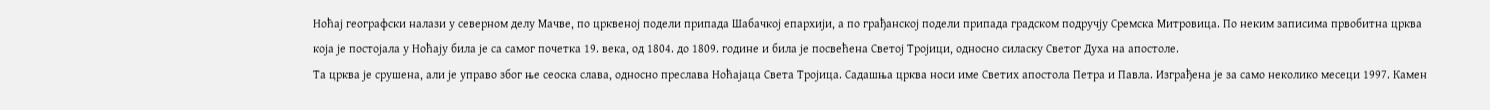Ноћај географски налази у северном делу Мачве, по црквеној подели припада Шабачкој епархији, а по грађанској подели припада градском подручју Сремска Митровица. По неким записима првобитна црква која је постојала у Ноћају била је са самог почетка 19. века, од 1804. до 1809. године и била је посвећена Светој Тројици, односно силаску Светог Духа на апостоле.
Та црква је срушена, али је управо због ње сеоска слава, односно преслава Ноћајаца Света Тројица. Садашња црква носи име Светих апостола Петра и Павла. Изграђена је за само неколико месеци 1997. Камен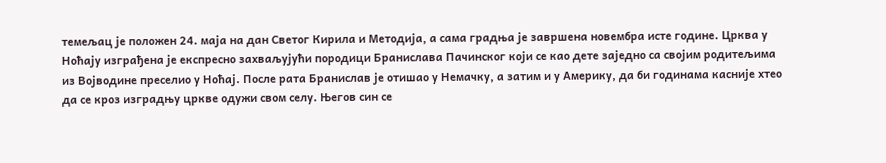темељац је положен 24. маја на дан Светог Кирила и Методија, а сама градња је завршена новембра исте године. Црква у Ноћају изграђена је експресно захваљујући породици Бранислава Пачинског који се као дете заједно са својим родитељима из Војводине преселио у Ноћај. После рата Бранислав је отишао у Немачку, а затим и у Америку, да би годинама касније хтео да се кроз изградњу цркве одужи свом селу. Његов син се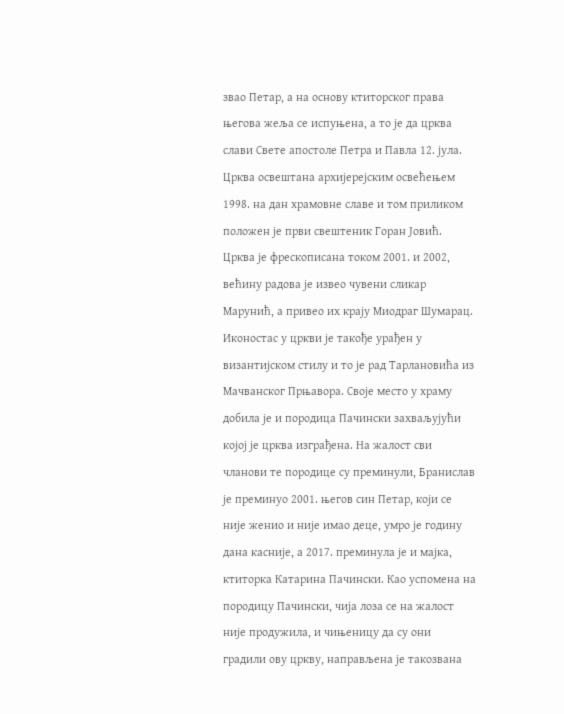звао Петар, а на основу ктиторског права његова жеља се испуњена, а то је да црква слави Свете апостоле Петра и Павла 12. јула. Црква освештана архијерејским освећењем 1998. на дан храмовне славе и том приликом положен је први свештеник Горан Јовић.
Црква је фрескописана током 2001. и 2002, већину радова је извео чувени сликар Марунић, а привео их крају Миодраг Шумарац. Иконостас у цркви је такође урађен у византијском стилу и то је рад Тарлановића из Мачванског Прњавора. Своје место у храму добила је и породица Пачински захваљујући којој је црква изграђена. На жалост сви чланови те породице су преминули, Бранислав је преминуо 2001. његов син Петар, који се није женио и није имао деце, умро је годину дана касније, а 2017. преминула је и мајка, ктиторка Катарина Пачински. Као успомена на породицу Пачински, чија лоза се на жалост није продужила, и чињеницу да су они градили ову цркву, направљена је такозвана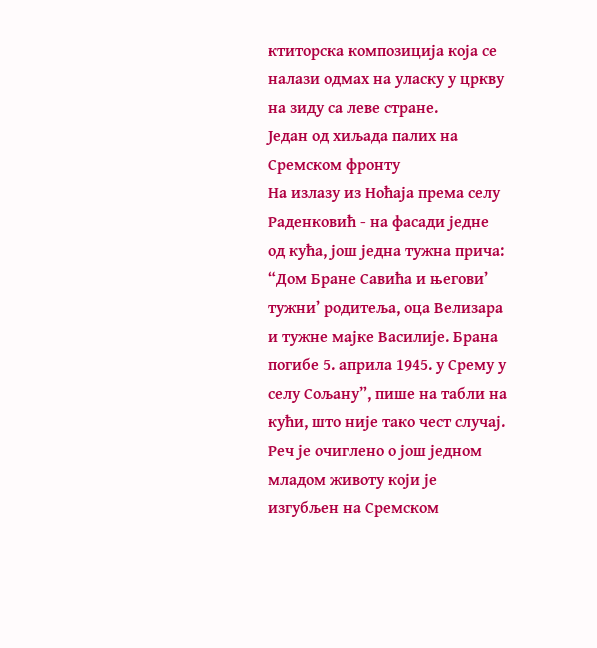ктиторска композиција која се налази одмах на уласку у цркву на зиду са леве стране.
Један од хиљада палих на Сремском фронту
На излазу из Ноћаја према селу Раденковић - на фасади једне од кућа, још једна тужна прича: “Дом Бране Савића и његови’ тужни’ родитеља, оца Велизара и тужне мајке Василије. Брана погибе 5. априла 1945. у Срему у селу Сољану”, пише на табли на кући, што није тако чест случај.
Реч је очиглено о још једном младом животу који је изгубљен на Сремском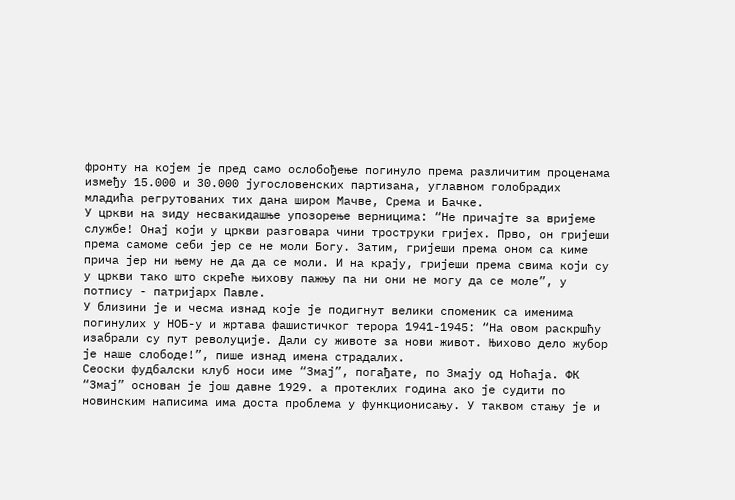фронту на којем је пред само ослобођење погинуло према различитим проценама између 15.000 и 30.000 југословенских партизана, углавном голобрадих младића регрутованих тих дана широм Мачве, Срема и Бачке.
У цркви на зиду несвакидашње упозорење верницима: “Не причајте за вријеме службе! Онај који у цркви разговара чини троструки гријех. Прво, он гријеши према самоме себи јер се не моли Богу. Затим, гријеши према оном са киме прича јер ни њему не да да се моли. И на крају, гријеши према свима који су у цркви тако што скреће њихову пажњу па ни они не могу да се моле”, у потпису - патријарх Павле.
У близини је и чесма изнад које је подигнут велики споменик са именима погинулих у НОБ-у и жртава фашистичког терора 1941-1945: “На овом раскршћу изабрали су пут револуције. Дали су животе за нови живот. Њихово дело жубор је наше слободе!”, пише изнад имена страдалих.
Сеоски фудбалски клуб носи име “Змај”, погађате, по Змају од Ноћаја. ФК “Змај” основан је још давне 1929. а протеклих година ако је судити по новинским написима има доста проблема у функционисању. У таквом стању је и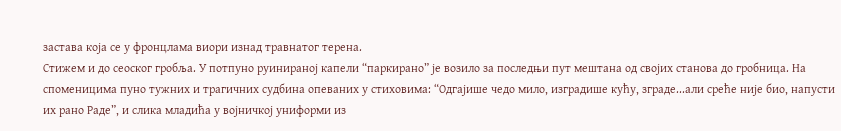застава која се у фронцлама виори изнад травнатог терена.
Стижем и до сеоског гробља. У потпуно руинираној капели “паркирано” је возило за последњи пут мештана од својих станова до гробница. На споменицима пуно тужних и трагичних судбина опеваних у стиховима: “Одгајише чедо мило, изградише кућу, зграде...али среће није био, напусти их рано Раде”, и слика младића у војничкој униформи из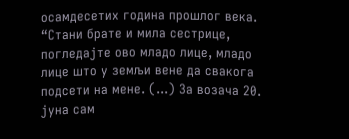осамдесетих година прошлог века.
“Стани брате и мила сестрице, погледајте ово младо лице, младо лице што у земљи вене да свакога подсети на мене. (...) За возача 20. јуна сам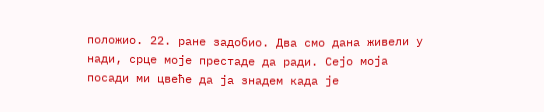положио. 22. ране задобио. Два смо дана живели у нади, срце моје престаде да ради. Сејо моја посади ми цвеће да ја знадем када је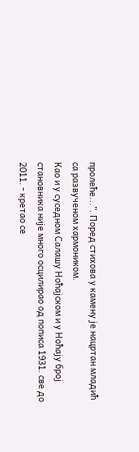пролеће...”. Поред стихова у камену је нацртан младић са развученом хармоником.
Као и у суседном Салашу Ноћајском и у Ноћају број становника није много осцилирао од пописа 1931. све до 2011. - кретао се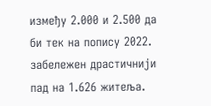између 2.000 и 2.500 да би тек на попису 2022. забележен драстичнији пад на 1.626 житеља.